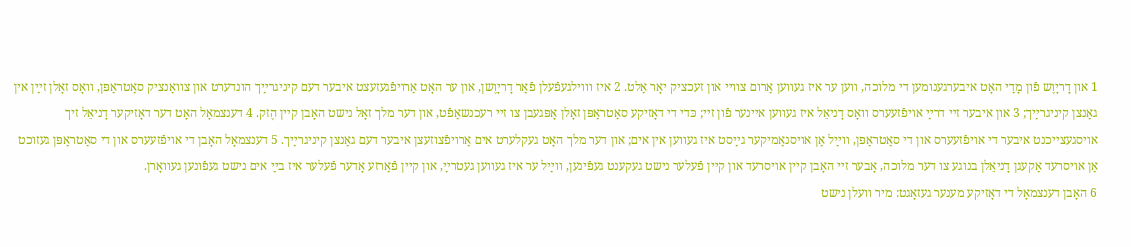1 און דָריָוֶש פֿון מָדַי האָט איבערגענומען די מלוכה, װען ער איז געװען אַרום צװײ און זעכציק יאָר אַלט. 2 איז װױלגעפֿעלן פֿאַר דָריָוֶשן, און ער האָט אַרױפֿגעזעצט איבער דעם קיניגרײַך הונדערט און צװאַנציק סאַטראַפּן, װאָס זאָלן זײַן אין גאַנצן קיניגרײַך; 3 און איבער זײ דרײַ אױפֿזעערס װאָס דָניאֵל איז געװען אײנער פֿון זײ; כּדי די דאָזיקע סאַטראַפּן זאָלן אָפּגעבן צו זײ רעכנשאַפֿט, און דער מלך זאָל נישט האָבן קײן הֶזק. 4 דענצמאָל האָט דער דאָזיקער דָניאֵל זיך אױסגעצײכנט איבער די אױפֿזעערס און די סאַטראַפּן, װײַל אַן אױסנאַמיקער גײַסט איז געװען אין אים; און דער מלך האָט געקלערט אים אַרױפֿצוזעצן איבער דעם גאַנצן קיניגרײַך. 5 דענצמאָל האָבן די אױפֿזעערס און די סאַטראַפּן געזוכט אַן אױסרעד אַקעגן דָניאֵלן בנוגע צו דער מלוכה, אָבער זײ האָבן קײן אױסרעד און קײן פֿעלער נישט געקענט געפֿינען, װײַל ער איז געװען געטרײַ, און קײן פֿאַרזע אָדער פֿעלער איז בײַ אים נישט געפֿונען געװאָרן.
6 האָבן דענצמאָל די דאָזיקע מענער געזאָגט: מיר װעלן נישט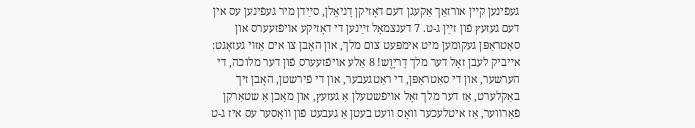געפֿינען קײן אורזאַך אַקעגן דעם דאָזיקן דָניאֵלן, סײַדן מיר געפֿינען עס אין דעם געזעץ פֿון זײַן ג-ט. 7 דענצמאָל זײַנען די דאָזיקע אױפֿזעערס און סאַטראַפּן געקומען מיט אימפּעט צום מלך, און האָבן צו אים אַזױ געזאָגט: אײביק לעבן זאָל דער מלך דָריָוֶש! 8 אַלע אױפֿזעערס פֿון דער מלוכה, די הערשער, און די סאַטראַפּן, די ראַטגעבער, און די פֿירשטן, האָבן זיך באַקלערט, אַז דער מלך זאָל אױפֿשטעלן אַ געזעץ, און מאַכן אַ שטאַרקן פֿאַרװער, אַז איטלעכער װאָס װעט בעטן אַ געבעט פֿון װאָסער עס איז ג-ט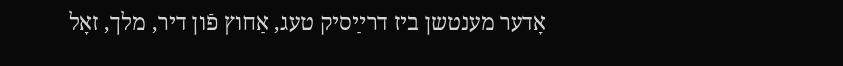אָדער מענטשן ביז דרײַסיק טעג, אַחוץ פֿון דיר, מלך, זאָל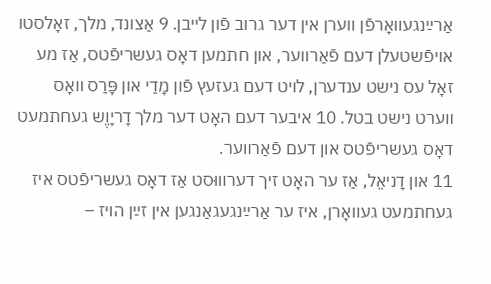אַרײַנגעװאָרפֿן װערן אין דער גרוב פֿון לײבן. 9 אַצונד, מלך, זאָלסטו אױפֿשטעלן דעם פֿאַרװער, און חתמען דאָס געשריפֿטס, אַז מע זאָל עס נישט ענדערן, לױט דעם געזעץ פֿון מָדַי און פָּרַס װאָס װערט נישט בטל. 10 איבער דעם האָט דער מלך דָריָוֶש געחתמעט דאָס געשריפֿטס און דעם פֿאַרװער.
11 און דָניאֵל, אַז ער האָט זיך דערװוּסט אַז דאָס געשריפֿטס איז געחתמעט געװאָרן, איז ער אַרײַנגעגאַנגען אין זײַן הױז –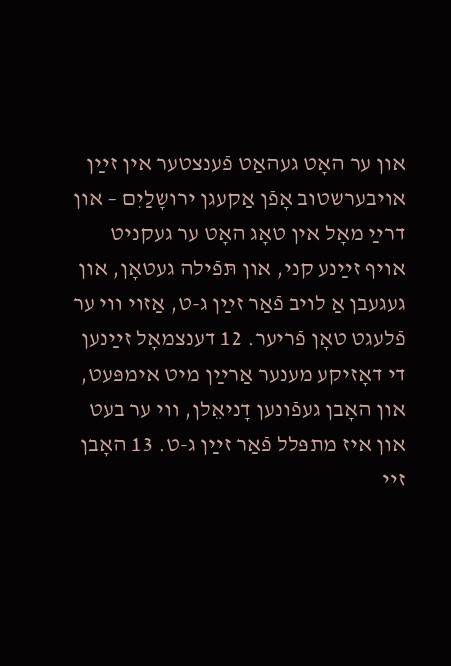און ער האָט געהאַט פֿענצטער אין זײַן אױבערשטוב אָפֿן אַקעגן ירושָלַיִם – און דרײַ מאָל אין טאָג האָט ער געקניט אױף זײַנע קני, און תּפֿילה געטאָן, און געגעבן אַ לױב פֿאַר זײַן ג-ט, אַזױ װי ער פֿלעגט טאָן פֿריער. 12 דענצמאָל זײַנען די דאָזיקע מענער אַרײַן מיט אימפּעט, און האָבן געפֿונען דָניאֵלן, װי ער בעט און איז מתפּלל פֿאַר זײַן ג-ט. 13 האָבן זײ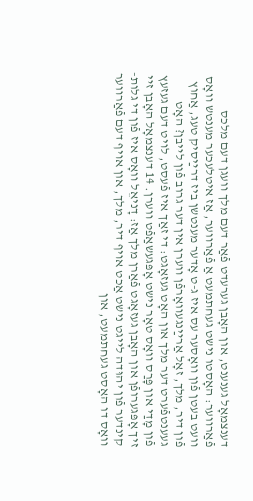דענצמאָל גענענט, און האָבן גערעדט פֿאַר דעם מלך װעגן דעם מלכס פֿאַרװער: האָסטו נישט געחתמעט אַ פֿאַרװער, אַז איטלעכער מענטש װאָס װעט בעטן פֿון װאָסער עס איז ג-ט אָדער מענטשן ביז דרײַסיק טעג, אַחוץ פֿון דיר, מלך, זאָל אַרײַנגעװאָרפֿן װערן אין דער גרוב פֿון לײבן? האָט געענטפֿערט דער מלך און האָט געזאָגט: די זאַך איז פֿעסט, לױט דעם געזעץ פֿון מָדַי און פָּרַס װאָס טאָר נישט אָפּגעשאַפֿט װערן. 14 דענצמאָל האָבן זײ זיך אָפּגערופֿן און האָבן געזאָגט פֿאַרן מלך אַז: דָניאֵל װאָס איז פֿון די גלות-קינדער פֿון יהוּדה לײגט נישט אַכט אױף דיר, מלך, און אױף דעם פֿאַרװער װאָס דו האָסט געחתמעט, און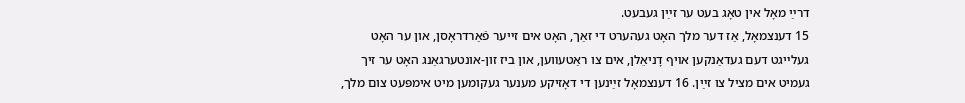דרײַ מאָל אין טאָג בעט ער זײַן געבעט.
15 דענצמאָל, אַז דער מלך האָט געהערט די זאַך, האָט אים זײער פֿאַרדראָסן, און ער האָט געלײגט דעם געדאַנקען אױף דָניאֵלן, אים צו ראַטעװען, און ביז זון-אונטערגאַנג האָט ער זיך געמיט אים מציל צו זײַן. 16 דענצמאָל זײַנען די דאָזיקע מענער געקומען מיט אימפּעט צום מלך,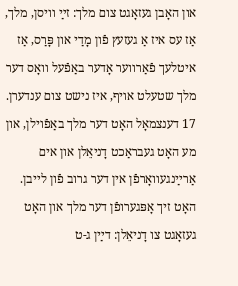און האָבן געזאָגט צום מלך: זײַ װיסן, מלך, אַז עס איז אַ געזעץ פֿון מָדַי און פָּרַס, אַז איטלעך פֿאַרװער אָדער באַפֿעל װאָס דער מלך שטעלט אױף, איז נישט צום ענדערן.
17 דענצמאָל האָט דער מלך באַפֿױלן, און מע האָט געבראַכט דָניאֵלן און אים אַרײַנגעװאָרפֿן אין דער גרוב פֿון לײבן. האָט זיך אָפּגערופֿן דער מלך און האָט געזאָגט צו דָניאֵלן: דײַן ג-ט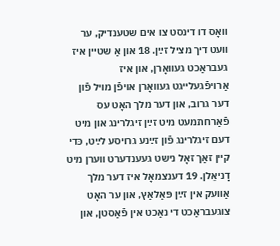װאָס דו דינסט צו אים שטענדיק, ער װעט דיך מציל זײַן. 18 און אַ שטײן איז געבראַכט געװאָרן, און איז אַרױפֿגעלײגט געװאָרן אױפֿן מױל פֿון דער גרוב, און דער מלך האָט עס פֿאַרחתמעט מיט זײַן זיגלרינג און מיט דעם זיגלרינג פֿון זײַנע גרױסע לײַט, כּדי קײן זאַך זאָל נישט געענדערט װערן מיט דָניאֵלן. 19 דענצמאָל איז דער מלך אַװעק אין זײַן פּאַלאַץ, און ער האָט צוגעבראַכט די נאַכט אין פֿאַסטן, און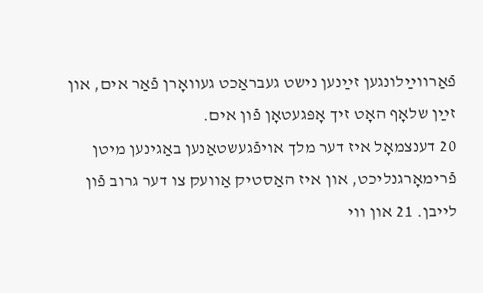פֿאַרװײַלונגען זײַנען נישט געבראַכט געװאָרן פֿאַר אים, און זײַן שלאָף האָט זיך אָפּגעטאָן פֿון אים.
20 דענצמאָל איז דער מלך אױפֿגעשטאַנען באַגינען מיטן פֿרימאָרגנליכט, און איז האַסטיק אַװעק צו דער גרוב פֿון לײבן. 21 און װי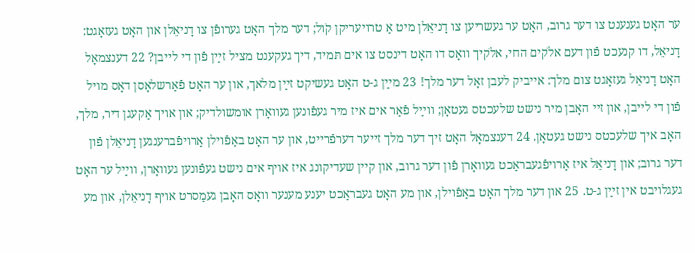ער האָט גענענט צו דער גרוב, האָט ער געשריען צו דָניאֵלן מיט אַ טרױעריקן קֹול; דער מלך האָט גערופֿן צו דָניאֵלן און האָט געזאָגט: דָניאֵל, דו קנעכט פֿון דעם אלֹקים החי, אלֹקיך װאָס דו האָט דינסט צו אים תּמיד, דיך געקענט מציל זײַן פֿון די לײבן? 22 דענצמאָל האָט דָניאֵל געזאָגט צום מלך: אײביק לעבן זאָל דער מלך! 23 מײַן ג-ט האָט געשיקט זײַן מלאך, און ער האָט פֿאַרשלאָסן דאָס מױל פֿון די לײבן, און זײ האָבן מיר נישט שלעכטס געטאָן; װײַל פֿאַר אים איז מיר געפֿונען געװאָרן אומשולדיק; און אױך אַקעגן דיר, מלך, האָב איך שלעכטס נישט געטאָן. 24 דענצמאָל האָט זיך דער מלך זײער דערפֿרײט, און ער האָט באַפֿױלן אַרױפֿברענגען דָניאֵלן פֿון דער גרוב; און דָניאֵל איז אַרױפֿגעבראַכט געװאָרן פֿון דער גרוב, און קײן שעדיקונג איז אױף אים נישט געפֿונען געװאָרן, װײַל ער האָט געגלױבט אין זײַן ג-ט. 25 און דער מלך האָט באַפֿױלן, און מע האָט געבראַכט יענע מענער װאָס האָבן געמַסרט אױף דָניאֵלן, און מע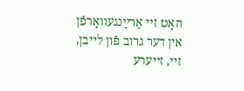האָט זײ אַרײַנגעװאָרפֿן אין דער גרוב פֿון לײבן, זײ, זײערע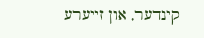קינדער, און זײערע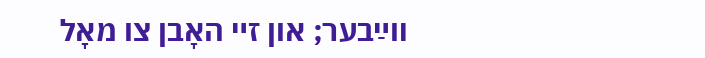װײַבער; און זײ האָבן צו מאָל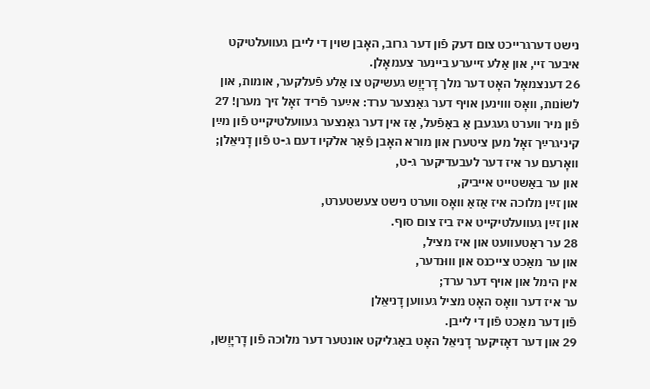נישט דערגרײכט צום דעק פֿון דער גרוב, האָבן שױן די לײבן געװעלטיקט איבער זײ, און אַלע זײערע בײנער צעמאָלן.
26 דענצמאָל האָט דער מלך דָריָוֶש געשיקט צו אַלע פֿעלקער, אומות, און לשוֹנות, װאָס װױנען אױף דער גאַנצער ערד: אײַער פֿריד זאָל זיך מערן! 27 פֿון מיר װערט געגעבן אַ באַפֿעל, אַז אין דער גאַנצער געװעלטיקײט פֿון מײַן קיניגרײַך זאָל מען ציטערן און מורא האָבן פֿאַר אלֹקיו דעם ג-ט פֿון דָניאֵלן;
װאָרעם ער איז דער לעבעדיקער ג-ט,
און ער באַשטײט אײביק,
און זײַן מלוכה איז אַזאַ װאָס װערט נישט צעשטערט,
און זײַן געװעלטיקײט איז ביז צום סוף.
28 ער ראַטעװעט און איז מציל,
און ער מאַכט צײכנס און װוּנדער,
אין הימל און אױף דער ערד;
ער איז דער װאָס האָט מציל געװען דָניאֵלן
פֿון דער מאַכט פֿון די לײבן.
29 און דער דאָזיקער דָניאֵל האָט באַגליקט אונטער דער מלוכה פֿון דָריָוֶשן,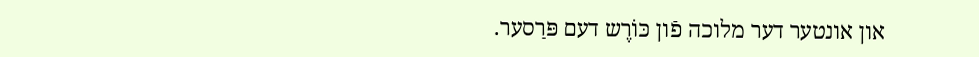און אונטער דער מלוכה פֿון כּוֹרֶש דעם פּרַסער.